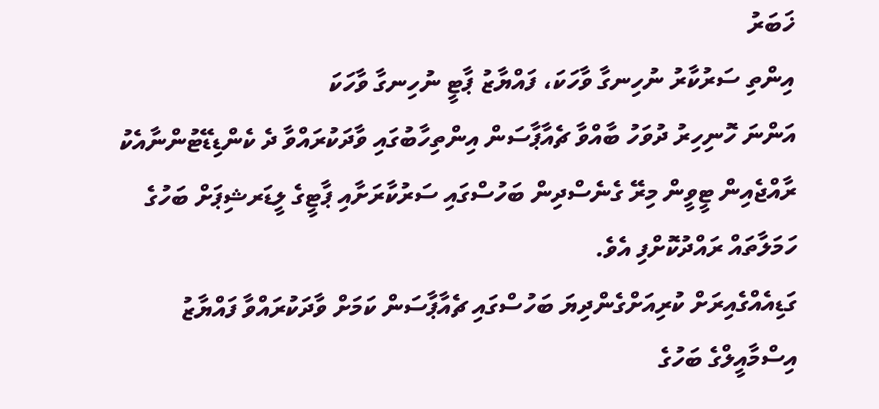ޚަބަރު
އިންތި ސަރުކާރު ނުހިނގާ ވާހަކަ، ފައްޔާޒު ޕާޓީ ނުހިނގާ ވާހަކަ
އަންނަ ހޮނިހިރު ދުވަހު ބާއްވާ ޗެއާޕާސަން އިންތިހާބުގައި ވާދަކުރައްވާ ދެ ކެންޑިޑޭޓުންނާއެކު ރާއްޖެއިން ޓީވީން މިރޭ ގެނެސްދިން ބަހުސްގައި ސަރުކާރަށާއި ޕާޓީގެ ލީޑަރޝިޕަށް ބަހުގެ ހަމަލާތައް ރައްދުކޮށްފި އެވެ.
ގަޑިއެއްގެއިރަށް ކުރިއަށްގެންދިޔަ ބަހުސްގައި ޗެއާޕާސަން ކަމަށް ވާދަކުރައްވާ ފައްޔާޒު އިސްމާއީލްގެ ބަހުގެ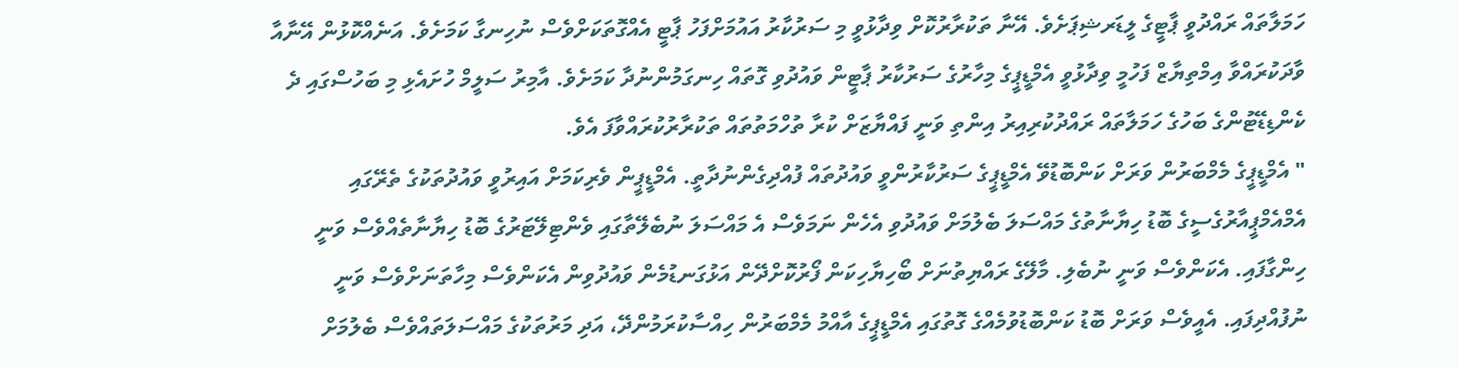ހަމަލާތައް ރައްދުވީ ޕާޓީގެ ލީޑަރޝިޕަށެވެ. އޭނާ ތަކުރާރުކޮށް ވިދާޅުވީ މި ސަރުކާރު އައުމަށްފަހު ޕާޓީ އެއްގޮތަކަށްވެސް ނުހިނގާ ކަމަށެވެ. އަނެއްކޮޅުން އޭނާއާ ވާދަކުރައްވާ އިމްތިޔާޒް ފަހުމީ ވިދާޅުވީ އެމްޑީޕީގެ މިހާރުގެ ސަރުކާރު ޕާޓީން ވައުދުވި ގޮތައް ހިނގަމުންނުދާ ކަމަށެވެ. އާމިރު ސަލީމް ހުށައެޅި މި ބަހުސްގައި ދެ ކެންޑިޑޭޓުންގެ ބަހުގެ ހަމަލާތައް ރައްދުކުރިއިރު އިންތި ވަނީ ފައްޔާޒަށް ކުރާ ތުހްމަތުތައް ތަކުރާރުކުރައްވާފަ އެވެ.
" އެމްޑީޕީގެ މެމްބަރުން ވަރަށް ކަންބޮޑުވޭ އެމްޑީޕީގެ ސަރުކާރުންވީ ވައުދުތައް ފުއްދިގެންނުދާތީ. އެމްޑީޕީން ވެރިކަމަށް އައިރުވީ ވައުދުތަކުގެ ތެރޭގައި އެމްއެމްޕީއާރުގެސީގެ ބޮޑު ހިޔާނާތުގެ މައްސަލަ ބެލުމަށް ވައުދުވި އެހެން ނަމަވެސް އެ މައްސަލަ ނުބެލޭތާގައި ވެންޓިލޭޓަރުގެ ބޮޑު ހިޔާނާތެއްވެސް ވަނީ ހިންގާފައި. އެކަންވެސް ވަނީ ނުބެލި. މާލޭގެ ރައްޔިތުނަށް ބޯހިޔާހިކަން ފޯރުކޮށްދޭން އަޅުގަނޑުމެން ވައުދުވިން އެކަންވެސް މިހާތަނަށްވެސް ވަނީ ނުފުއްދިފައި. އެއީވެސް ވަރަށް ބޮޑު ކަންބޮޑުވުމެއްގެ ގޮތުގައި އެމްޑީޕީގެ އާއްމު މެމްބަރުން ހިއްސާކުރަމުންދޭ، އަދި މަރުތަކުގެ މައްސަލަތައްވެސް ބެލުމަށް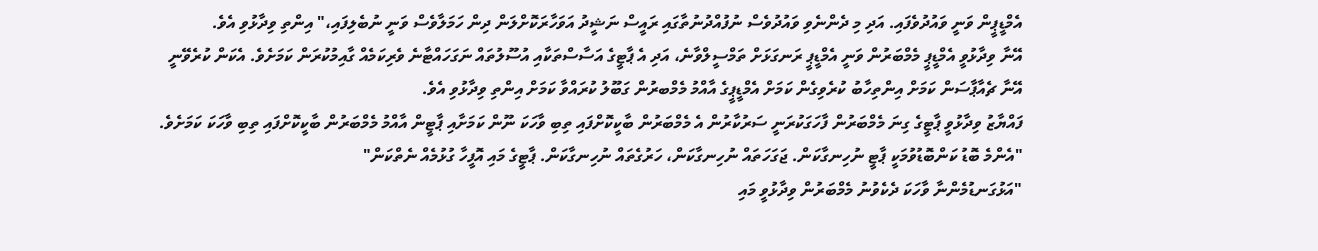އެމްޑީޕީން ވަނީ ވައުދުވެފައި. އަދި މި ދެންނެވި ވައުދުވެސް ނުފުއްދުނުތާގައި ރައީސް ނަޝީދު އަވަހާރަކޮށްލަން ދިން ހަމަލާވެސް ވަނީ ނުބެލިފައި،" އިންތި ވިދާޅުވި އެވެ.
އޭނާ ވިދާޅުވީ އެމްޑީޕީ މެމްބަރުން ވަނީ އެމްޑީޕީ ރަނގަޅަށް ތަމްސީލްވާނެ، އަދި އެ ޕާޓީގެ އަސާސްތަކާއި އުސޫލުތައް ނަގަހައްޓާނެ ވެރިކަމެއް ގާއިމުކުރަން ކަމަށެވެ. އެކަން ކުރެވޭނީ އޭނާ ޗެއާޕާސަން ކަމަށް އިންތިހާބު ކުރެވިގެން ކަމަށް އެމްޑީޕީގެ އާއްމު މެމްބރުން ގަބޫލު ކުރައްވާ ކަމަށް އިންތި ވިދާޅުވި އެވެ.
ފައްޔާޒު ވިދާޅުވީ ޕާޓީގެ ގިނަ މެމްބަރުން ފާހަގަކުރަނީ ސަރުކާރުން އެ މެމްބަރުން ބާކީކޮށްފައި ތިބި ވާހަކަ ނޫން ކަމަށާއި ޕާޓީން އާއްމު މެމްބަރުން ބާކީކޮށްފައި ތިބި ވާހަކަ ކަމަށެވެ.
"އެންމެ ބޮޑު ކަންބޮޑުވުމަކީ ޕާޓީ ނުހިނގާކަން. ޖަގަހަތައް ނުހިނގާކަން، ހަރުގެތައް ނުހިނގާކަން. ޕާޓީގެ މައި އޮފީހާ ގުޅުމެއް ނެތްކަން"
"އަޅުގަނޑުމެންނާ ވާހަކަ ދެކެވުނު މެމްބަރުން ވިދާޅުވީ މައި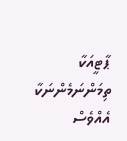ޕާޓީއަކާ ތިމަންނަމެންނަކާ އެއްވެސް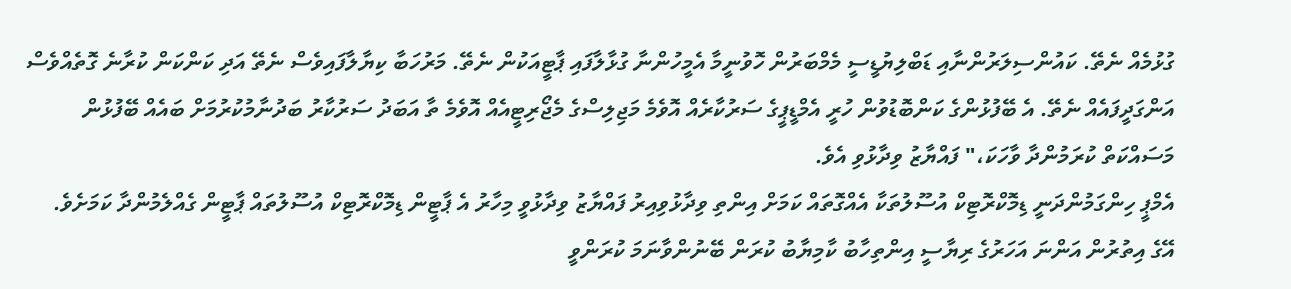ގުޅުމެއް ނެތޭ. ކައުންސިލަރުންނާއި ޑަބްލިޔުޑީސީ މެމްބަރުން ހޮވުނީމާ އެމީހުންނާ ގުޅާލާފައި ޕާޓީއަކުން ނެތޭ. މަރުހަބާ ކިޔާލާފައިވެސް ނެތޭ އަދި ކަންކަން ކުރާނެ ގޮތެއްވެސް އަންގަދީފައެއް ނެތޭ. އެ ބޭފުޅުންގެ ކަންބޮޑުވުން ހުރީ އެމްޑީޕީގެ ސަރުކާރެއް އޮވެމެ މަޖިލިސްގެ މެޖޯރިޓީއެއް އޮވެމެ ތާ އަބަދު ސަރުކާރު ބަދުނާމުކުރުމަށް ބައެއް ބޭފުޅުން މަސައްކަތް ކުރަމުންދާ ވާހަކަ،" ފައްޔާޒު ވިދާޅުވި އެވެ.
އެމްޕީ ހިންގަމުންދަނީ ޑިމޮކްރޮޓިކް އުސޫލުތަކާ އެއްގޮތައް ކަމަށް އިންތި ވިދާޅުވިއިރު ފައްޔާޒު ވިދާޅުވީ މިހާރު އެ ޕާޓީން ޑިމޮކްރޮޓިކް އުސޫލުތައް ޕާޓީން ގެއްލެމުންދާ ކަމަށެވެ.
އޭގެ އިތުރުން އަންނަ އަހަރުގެ ރިޔާސީ އިންތިހާބު ކާމިޔާބު ކުރަން ބޭނުންވާނަމަ ކުރަންވީ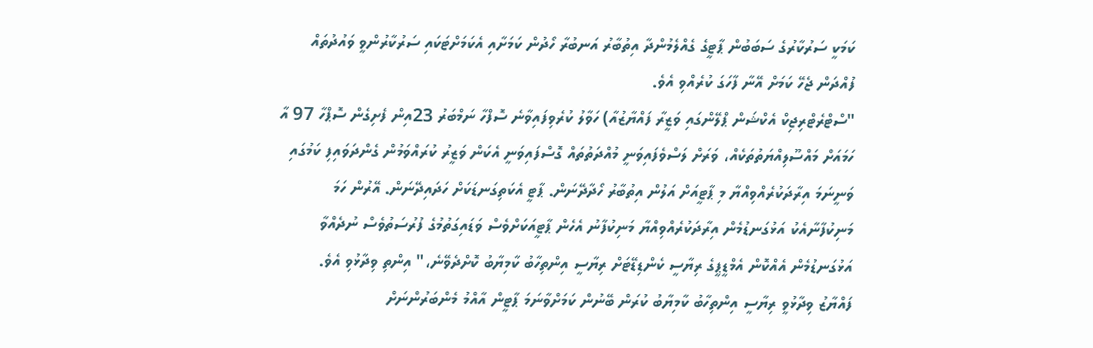ކަމަކީ ސަރުކާރުގެ ސަބަބުން ޕާޓީގެ ގެއްލެމުންދާ އިތުބާރު އަނބުރާ ހޯދުން ކަމަށާއި އެކަމަށްޓަކައި ސަރުކާރުންވީ ވައުދުތައް ފުއްދަން ޖެހޭ ކަމަށް އޭނާ ފާހަގަ ކުރެއްވި އެވެ.
"ސްޓްރެޓްރިޖިކް އެކްޝަން ޕްލޭންގައި ވަޒީރާ ފައްޔާޒުއާ) ހަވާލު ކުރެވިފައިވާނެ ސޮފްހާ ނަމްބަރު 23އިން ފެށިގެން ސޮޕްހާ 97 އާ ހަމައަށް މައްސޫލިއްޔަތުތަކެއް، ވަރަށް ލަސްވެފައިވަނީ މުއްދަތުތައް ގޮސްފައިވަނީ އެކަން ވަޒީރު ކުރައްވަމުން ގެންދަވައިފި ކަމުގައި ވަނީނަމަ އިރާދަކުރެއްވިއްޔާ މި ޕާޓީއަށް އަލުން އިތުބާރު ހޯދާދޭނަން. ޕާޓީ އެކަތިގަނޑަކަށް ހަދައިދޭނަން. އޭރުން ހަމަ މަނިކުފާނާއެކު އަޅުގަނޑުމެން އިރާދަކުރެއްވިއްޔާ މަނިކުފާނު އެހެން ޕާޓީއަކަށްވެސް ވަޑައިގަތުމުގެ ފުރުސަތުވެސް ނުދެއްވާ އަޅުގަނޑުމެން އެއްކޮން އެމްޑީޕީގެ ރިޔާސީ ކެންޑިޑޭޓަށް ރިޔާސީ އިންތިހާބު ކާމިޔާބު ކޮށްދެވޭނެ،" އިންތި ވިދާޅުވި އެވެ.
ފައްޔާޒު ވިދާޅުވީ ރިޔާސީ އިންތިހާބު ކާމިޔާބު ކުރަން ބޭނުން ކަމަށްވާނަމަ ޕާޓީން އާއްމު މެންބަރުންނަށް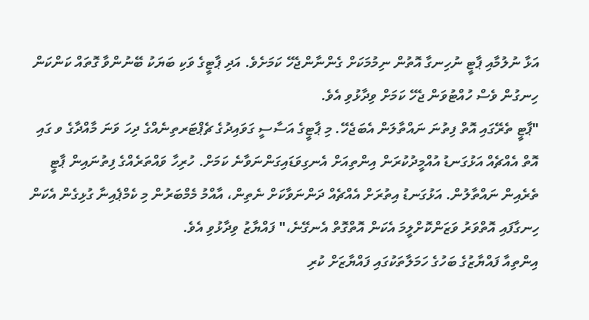އަޅާ ނުލުމާއި ޕާޓީ ނުހިނގާ އޮތުން ނިމުމަކަށް ގެންނާންޖެހޭ ކަމަށެވެ. އަދި ޕާޓީގެ ވަކި ބަޔަކު ބޭނުންވާ ގޮތައް ކަންކަން ހިނގުން ވެސް ހުއްޓުވަން ޖެހޭ ކަމަށް ވިދާޅުވި އެވެ.
"ޕާޓީ ތެރޭގައި އޮތް ފިތުނަ ނައްތާލަން އެބަޖެހޭ. މި ޕާޓީގެ އަސާސީ ގަވައިދުގެ ޗެޕްޓަރތިނެއްގެ ދިހަ ވަނަ މާއްދާގެ ވ ގައި އޮތް އެއްޗެއް އަޅުގަނޑު އުއްމީދުކުރަން އިންތިއަށް އެނގިވަޑައިގަންނަވާނެ ކަމަށް. ހުރިހާ ވައްތަރެއްގެ ފިތުނައިން ޕާޓީ ތެރެއިން ނައްތާލުން. އަޅުގަނޑު އިތުރަށް އެއްޗެއް ދަންނަވާކަށް ނެތިން، އާއްމު މެމްބަރުން މި ކެމްޕެއިނާ ގުޅިގެން އެކަން ހިނގާފައި އޮތްވަރު ވަޒަންކޮށްލީމަ އެކަން އޮތްގޮތް އެނގޭނެ،" ފައްޔާޒު ވިދާޅުވި އެވެ.
އިންތިއާ ފައްޔާޒުގެ ބަހުގެ ހަމަލާތަކުގައި ފައްޔާޒަށް ކުރި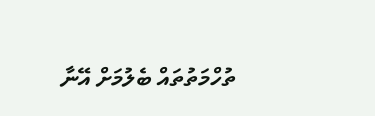ތުހްމަތުތައް ބެލުމަށް އޭނާ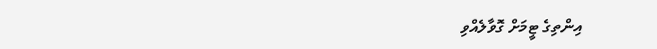އިންތިގެ ޓީމަށް ގޮވާލެއްވި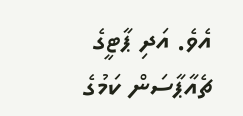އެވެ. އަދި ޕާޓީގެ ޗެއާޕާސަން ކަމުގެ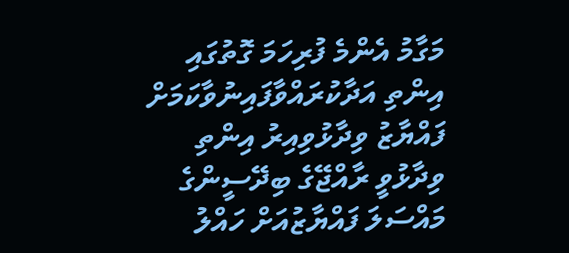މަގާމު އެންމެ ފުރިހަމަ ގޮތުގައި އިންތި އަދާކުރައްވާފައިނުވާކަމަށް ފައްޔާޒު ވިދާޅުވިއިރު އިންތި ވިދާޅުވީ ރާއްޖޭގެ ބިދޭސީންގެ މައްސަލަ ފައްޔާޒުއަށް ހައްލު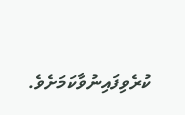ކުރެވިފައިނުވާކަމަށެވެ.